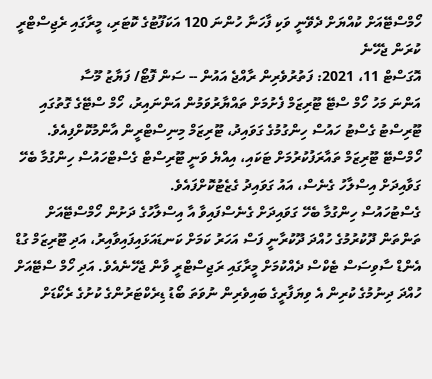ހޯމްސްޓޭއަށް ކުއްޔަށް ދެވޭނީ ވަކި ފާހަނާ ހުންނަ 120 އަކަފޫޓުގެ ކޮޓަރި، މީރާގައި ރެޖިސްޓްރީ ކުރަން ޖެހޭނެ
އޮގަސްޓް 11، 2021: ފަތުރުވެރިން ރާއްޖެ އައުން -- ސަން ފޮޓޯ/ ފަޔާޒު މޫސާ
އަންނަ މަހު ހޯމް ސްޓޭ ޓޫރިޒަމް ފެށުމަށް ތައްޔާރުވަމުން އަންނައިރު، ހޯމް ސްޓޭގެ ގޮތުގައި ޓޫރިސްޓު ގެސްޓު ހައުސް ހިންގުމުގެ ގަވައިދު، ޓޫރިޒަމް މިނިސްޓްރީން އާންމުކޮށްފިއެވެ.
ހޯމްސްޓޭ ޓޫރިޒަމް ތައާރަފުކުރުމަށް ޓަކައި، އިއްޔެ ވަނީ ޓޫރިސްޓް ގެސްޓްހައުސް ހިންގުމާ ބެހޭ ގަވާއިދަށް އިސްލާހު ގެނެސް، އައު ގަވައިދު ގެޒެޓުކޮށްފައެވެ.
ގެސްޓުހައުސް ހިންގުމާ ބެހޭ ގަވައިދަށް ގެނެސްފައިވާ އާ އިސްލާހުގެ ދަށުން ހޯމްސްޓޭއަށް ތަންތަން ދޫކުރުމުގެ ހުއްދަ ދޫކުރާނީ ފަސް އަހަރު ކަމަށް ކަނޑައަޅައިފައިވާއިރު، އަދި ޓޫރިޒަމް ގުޑް އެންޑް ސާވިސަސް ޓެކްސް ދެއްކުމަށް މީރާގައި ރަޖިސްޓްރީ ވާން ޖެހޭނެއެވެ. އަދި ހޯމް ސްޓޭއަށް ހުއްދަ ދިނުމުގެ ކުރިން އެ ވިޔަފާރީގެ ބައިވެރިން ނުވަތަ ބޯޑު ޑިރެކްޓަރުންގެ ކުށުގެ ރެކޯޑަށް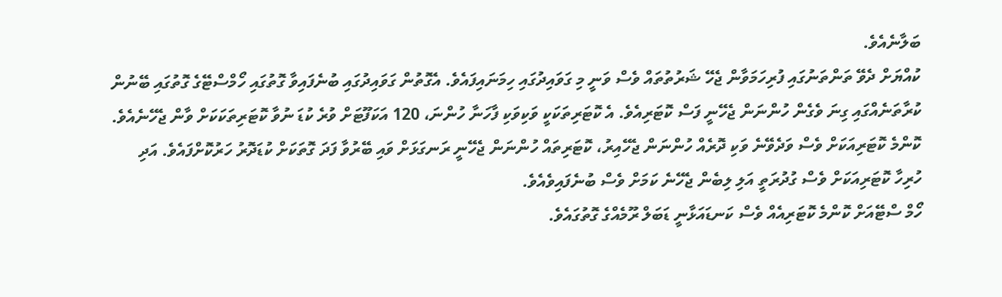ބަލާނެއެވެ.
ކުއްޔަށް ދެވޭ ތަންތަނުގައި ފުރިހަމަވާން ޖެހޭ ޝަރުތުތައް ވެސް ވަނީ މި ގަވައިދުގައި ހިމަނައިފައެވެ. އެގޮތުން ގަވައިދުގައި ބުނެފައިވާ ގޮތުގައި ހޯމްސްޓޭގެ ގޮތުގައި ބޭނުން ކުރާތަނެއްގައި ގިނަ ވެގެން ހުންނަން ޖެހޭނީ ފަސް ކޮޓަރިއެވެ. އެ ކޮޓަރިތަކަކީ ވަކިވަކި ފާހަނާ ހުންނަ، 120 އަކަފޫޓަށް ވުރެ ކުޑަ ނުވާ ކޮޓަރިތަކަކަށް ވާން ޖެހޭނެއެވެ.
ކޮންމެ ކޮޓަރިއަކަށް ވެސް ވަދެވޭނެ ވަކި ދޮރެއް ހުންނަން ޖެހޭއިރު، ކޮޓަރިތައް ހުންނަން ޖެހޭނީ ރަނގަޅަށް ވައި ބޭރުވާ ފަދަ ގޮތަކަށް ކުޑަދޮރު ހަރުކޮށްފައެވެ. އަދި ހުރިހާ ކޮޓަރިއަކަށް ވެސް ގުދުރަތީ އަލި ލިބެން ޖެހޭނެ ކަމަށް ވެސް ބުނެފައިވެއެވެ.
ހޯމް ސްޓޭއަށް ކޮންމެ ކޮޓަރިއެއް ވެސް ކަނޑައަޅާނީ ޑަބަލް ރޫމެއްގެ ގޮތުގައެވެ.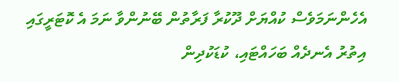އެހެންނަމަވެސް ކުއްޔަށް ދޫކުރާ ފަރާތުން ބޭނުންވާ ނަމަ އެ ކޮޓަރީގައި އިތުރު އެނދެއް ބަހައްޓައި، ކުޑަކުދިން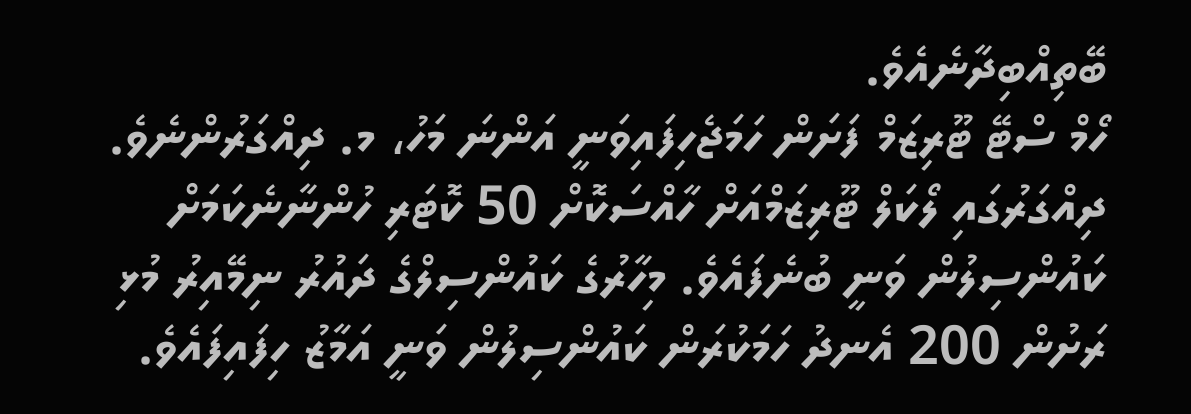ބޭތިއްބިދާނެއެވެ.
ހޯމް ސްޓޭ ޓޫރިޒަމް ފަށަން ހަމަޖެހިފައިވަނީ އަންނަ މަހު، މ. ދިއްގަރުންނެވެ. ދިއްގަރުގައި ލޯކަލް ޓޫރިޒަމްއަށް ހާއްސަކޮށް 50 ކޮޓަރި ހުންނާނެކަމަށް ކައުންސިލުން ވަނީ ބުނެފައެވެ. މިހާރުގެ ކައުންސިލްގެ ދައުރު ނިމޭއިރު މުޅި ރަށުން 200 އެނދު ހަމަކުރަން ކައުންސިލުން ވަނީ އަމާޒު ހިފައިފައެވެ.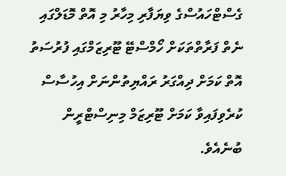ގެސްޓްހައުސްގެ ވިޔަފާރި މިހާރު މި އޮތް މޮޑަލްގައި ނެތް ފަރާތްތަކަށް ހޯމްސްޓޭ ޓޫރިޒަމްގައި ފުރުސަތު އޮތް ކަމަށް ދިއްގަރު ރައްޔިތުންނަށް އިހުސާސް ކުރެވިފައިވާ ކަމަށް ޓޫރިޒަމް މިނިސްޓްރީން ބުނެއެވެ.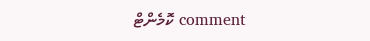comment ކޮމެންޓް